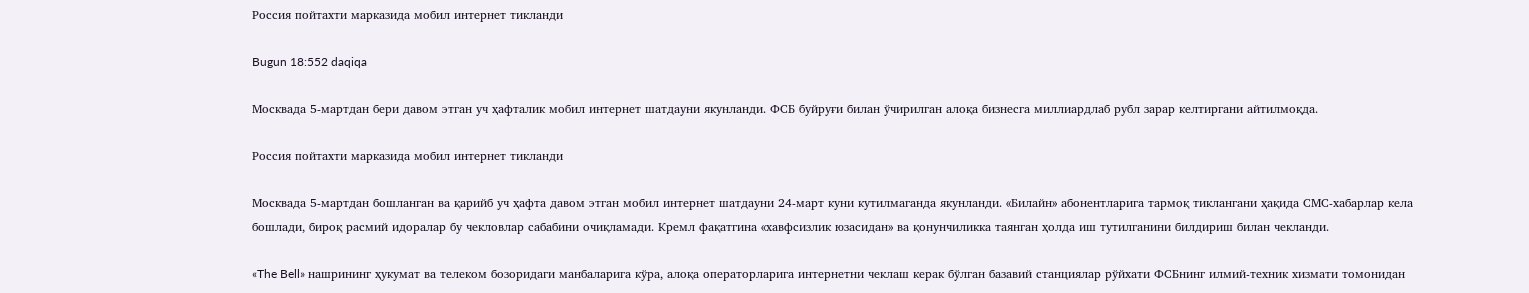Россия пойтахти марказида мобил интернет тикланди

Bugun 18:552 daqiqa

Москвада 5-мартдан бери давом этган уч ҳафталик мобил интернет шатдауни якунланди. ФСБ буйруғи билан ўчирилган алоқа бизнесга миллиардлаб рубл зарар келтиргани айтилмоқда.

Россия пойтахти марказида мобил интернет тикланди

Москвада 5-мартдан бошланган ва қарийб уч ҳафта давом этган мобил интернет шатдауни 24-март куни кутилмаганда якунланди. «Билайн» абонентларига тармоқ тиклангани ҳақида СМС-хабарлар кела бошлади, бироқ расмий идоралар бу чекловлар сабабини очиқламади. Кремл фақатгина «хавфсизлик юзасидан» ва қонунчиликка таянган ҳолда иш тутилганини билдириш билан чекланди.

«The Bell» нашрининг ҳукумат ва телеком бозоридаги манбаларига кўра, алоқа операторларига интернетни чеклаш керак бўлган базавий станциялар рўйхати ФСБнинг илмий-техник хизмати томонидан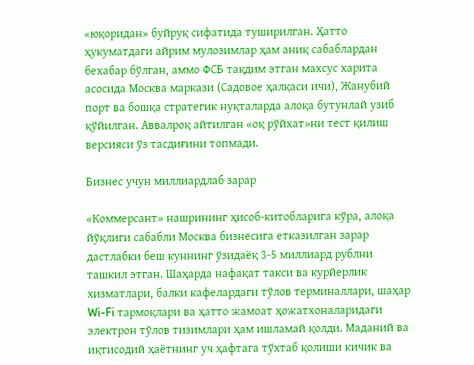«юқоридан» буйруқ сифатида туширилган. Ҳатто ҳукуматдаги айрим мулозимлар ҳам аниқ сабаблардан бехабар бўлган, аммо ФСБ тақдим этган махсус харита асосида Москва маркази (Садовое ҳалқаси ичи), Жанубий порт ва бошқа стратегик нуқталарда алоқа бутунлай узиб қўйилган. Аввалроқ айтилган «оқ рўйхат»ни тест қилиш версияси ўз тасдиғини топмади.

Бизнес учун миллиардлаб зарар

«Коммерсант» нашрининг ҳисоб-китобларига кўра, алоқа йўқлиги сабабли Москва бизнесига етказилган зарар дастлабки беш куннинг ўзидаёқ 3-5 миллиард рублни ташкил этган. Шаҳарда нафақат такси ва курйерлик хизматлари, балки кафелардаги тўлов терминаллари, шаҳар Wi-Fi тармоқлари ва ҳатто жамоат ҳожатхоналаридаги электрон тўлов тизимлари ҳам ишламай қолди. Маданий ва иқтисодий ҳаётнинг уч ҳафтага тўхтаб қолиши кичик ва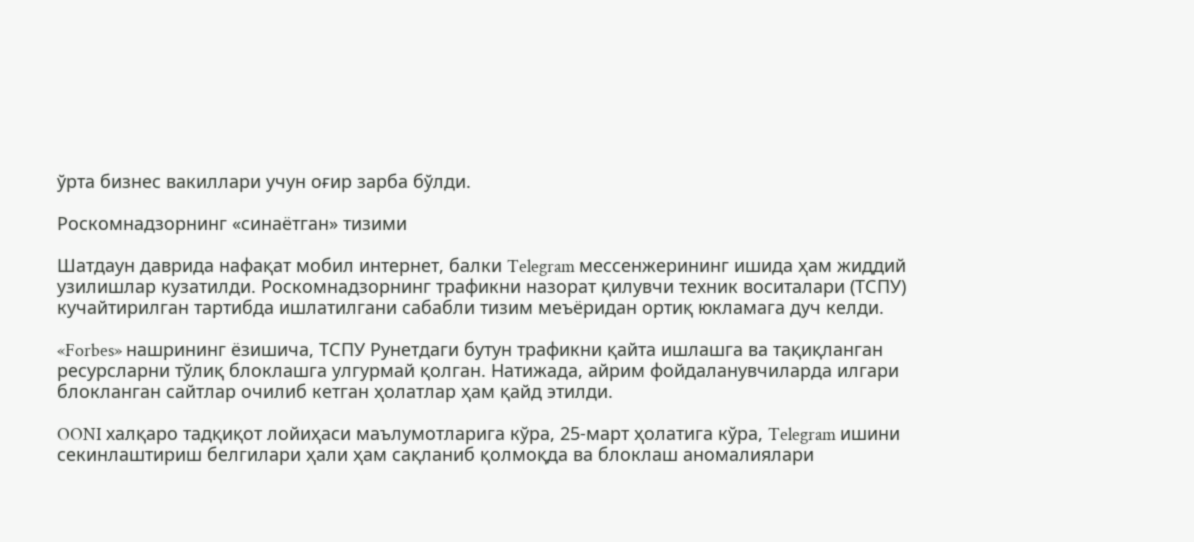ўрта бизнес вакиллари учун оғир зарба бўлди.

Роскомнадзорнинг «синаётган» тизими

Шатдаун даврида нафақат мобил интернет, балки Telegram мессенжерининг ишида ҳам жиддий узилишлар кузатилди. Роскомнадзорнинг трафикни назорат қилувчи техник воситалари (ТСПУ) кучайтирилган тартибда ишлатилгани сабабли тизим меъёридан ортиқ юкламага дуч келди.

«Forbes» нашрининг ёзишича, ТСПУ Рунетдаги бутун трафикни қайта ишлашга ва тақиқланган ресурсларни тўлиқ блоклашга улгурмай қолган. Натижада, айрим фойдаланувчиларда илгари блокланган сайтлар очилиб кетган ҳолатлар ҳам қайд этилди.

OONI халқаро тадқиқот лойиҳаси маълумотларига кўра, 25-март ҳолатига кўра, Telegram ишини секинлаштириш белгилари ҳали ҳам сақланиб қолмоқда ва блоклаш аномалиялари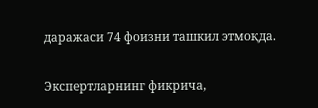даражаси 74 фоизни ташкил этмоқда.

Экспертларнинг фикрича,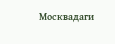Москвадаги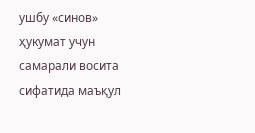ушбу «синов» ҳукумат учун самарали восита сифатида маъқул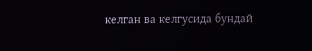келган ва келгусида бундай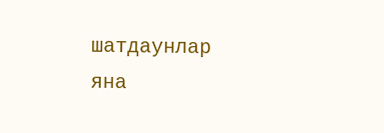шатдаунлар яна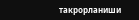такрорланиши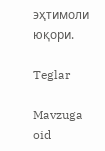эҳтимоли юқори.

Teglar

Mavzuga oid